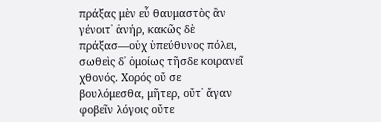πράξας μὲν εὖ θαυμαστὸς ἂν γένοιτ᾽ ἀνήρ, κακῶς δὲ πράξασ—οὐχ ὑπεύθυνος πόλει, σωθεὶς δ᾽ ὁμοίως τῆσδε κοιρανεῖ χθονός. Χορός οὔ σε βουλόμεσθα, μῆτερ, οὔτ᾽ ἄγαν φοβεῖν λόγοις οὔτε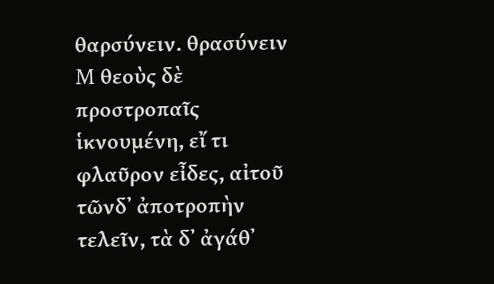θαρσύνειν. θρασύνειν M θεοὺς δὲ προστροπαῖς ἱκνουμένη, εἴ τι φλαῦρον εἶδες, αἰτοῦ τῶνδ᾽ ἀποτροπὴν τελεῖν, τὰ δ᾽ ἀγάθ᾽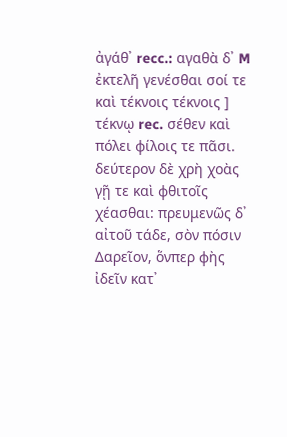ἀγάθ᾽ recc.: αγαθὰ δ᾽ M ἐκτελῆ γενέσθαι σοί τε καὶ τέκνοις τέκνοις ] τέκνῳ rec. σέθεν καὶ πόλει φίλοις τε πᾶσι. δεύτερον δὲ χρὴ χοὰς γῇ τε καὶ φθιτοῖς χέασθαι: πρευμενῶς δ᾽ αἰτοῦ τάδε, σὸν πόσιν Δαρεῖον, ὅνπερ φὴς ἰδεῖν κατ᾽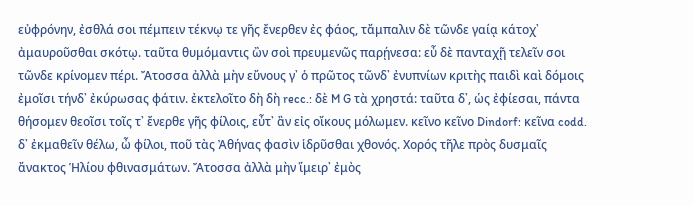εὐφρόνην, ἐσθλά σοι πέμπειν τέκνῳ τε γῆς ἔνερθεν ἐς φάος, τἄμπαλιν δὲ τῶνδε γαίᾳ κάτοχ᾽ ἀμαυροῦσθαι σκότῳ. ταῦτα θυμόμαντις ὢν σοὶ πρευμενῶς παρῄνεσα: εὖ δὲ πανταχῇ τελεῖν σοι τῶνδε κρίνομεν πέρι. Ἄτοσσα ἀλλὰ μὴν εὔνους γ᾽ ὁ πρῶτος τῶνδ᾽ ἐνυπνίων κριτὴς παιδὶ καὶ δόμοις ἐμοῖσι τήνδ᾽ ἐκύρωσας φάτιν. ἐκτελοῖτο δὴ δὴ recc.: δὲ M G τὰ χρηστά: ταῦτα δ᾽, ὡς ἐφίεσαι, πάντα θήσομεν θεοῖσι τοῖς τ᾽ ἔνερθε γῆς φίλοις, εὖτ᾽ ἂν εἰς οἴκους μόλωμεν. κεῖνο κεῖνο Dindorf: κεῖνα codd. δ᾽ ἐκμαθεῖν θέλω, ὦ φίλοι, ποῦ τὰς Ἀθήνας φασὶν ἱδρῦσθαι χθονός. Χορός τῆλε πρὸς δυσμαῖς ἄνακτος Ἡλίου φθινασμάτων. Ἄτοσσα ἀλλὰ μὴν ἵμειρ᾽ ἐμὸς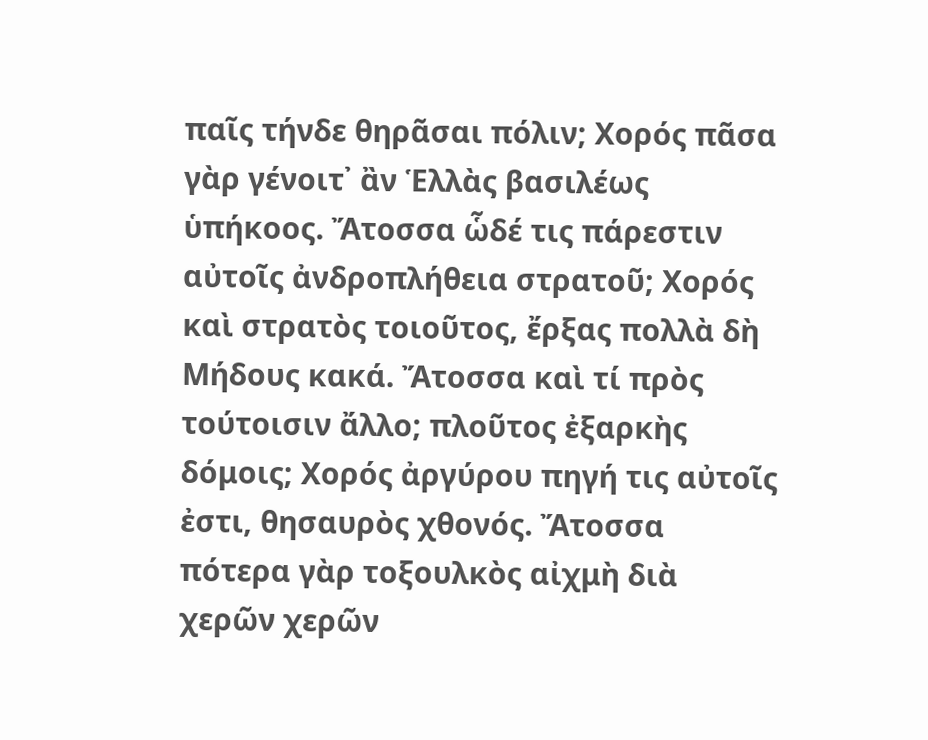παῖς τήνδε θηρᾶσαι πόλιν; Χορός πᾶσα γὰρ γένοιτ᾽ ἂν Ἑλλὰς βασιλέως ὑπήκοος. Ἄτοσσα ὧδέ τις πάρεστιν αὐτοῖς ἀνδροπλήθεια στρατοῦ; Χορός καὶ στρατὸς τοιοῦτος, ἔρξας πολλὰ δὴ Μήδους κακά. Ἄτοσσα καὶ τί πρὸς τούτοισιν ἄλλο; πλοῦτος ἐξαρκὴς δόμοις; Χορός ἀργύρου πηγή τις αὐτοῖς ἐστι, θησαυρὸς χθονός. Ἄτοσσα πότερα γὰρ τοξουλκὸς αἰχμὴ διὰ χερῶν χερῶν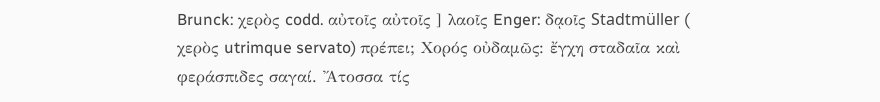Brunck: χερὸς codd. αὐτοῖς αὐτοῖς ] λαοῖς Enger: δᾳοῖς Stadtmüller ( χερὸς utrimque servato) πρέπει; Χορός οὐδαμῶς: ἔγχη σταδαῖα καὶ φεράσπιδες σαγαί. Ἄτοσσα τίς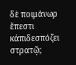δὲ ποιμάνωρ ἔπεστι κἀπιδεσπόζει στρατῷ;